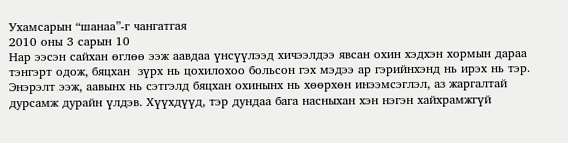Ухамсарын “шанаа”-г чангатгая
2010 оны 3 сарын 10
Нар ээсэн сайхан өглөө ээж аавдаа үнсүүлээд хичээлдээ явсан охин хэдхэн хормын дараа тэнгэрт одож, бяцхан  зүрх нь цохилохоо больсон гэх мэдээ ар гэрийнхэнд нь ирэх нь тэр. Энэрэлт ээж, аавынх нь сэтгэлд бяцхан охинынх нь хөөрхөн инээмсэглэл, аз жаргалтай дурсамж дурайн үлдэв. Хүүхдүүд, тэр дундаа бага насныхан хэн нэгэн хайхрамжгүй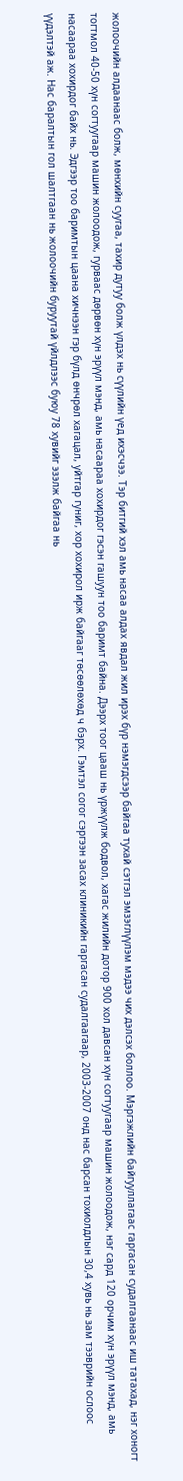жолоочийн алдаанаас болж, мөнхийн суугаа, тахир дутуу болж үлдэх нь сүүлийн үед ихэсчээ. Тэр битгий хэл амь насаа алдах явдал жил ирэх бүр нэмэгдсээр байгаа тухай сэтгэл эмзэглүүлэм мэдээ чих дэлсэх боллоо. Мэргэжлийн байгууллагаас гаргасан судалгаанаас иш татахад, нэг хоногт тогтмол 40-50 хүн согтуугаар машин жолоодож, гурваас дөрвөн хүн эрүүл мэнд, амь насаараа хохирдог гэсэн гашуун тоо баримт байна. Дээрх тоог цааш нь үржүүлж бодвол, хагас жилийн дотор 900 хол давсан хүн согтуугаар машин жолоодож, нэг сард 120 орчим хүн эрүүл мэнд, амь насаараа хохирдог байх нь. Эдгээр тоо баримтын цаана хичнээн гэр бүлд өнчрөл хагацал, уйтгар гуниг, хор хохирол ирж байгааг төсөөлөхөд ч бэрх. Гэмтэл согог сэргээн засах клиникийн гаргасан судалгаагаар, 2003-2007 онд нас барсан тохиолдлын 30,4 хувь нь зам тээврийн ослоос үүдэлтэй аж. Нас баралтын гол шалтгаан нь жолоочийн буруутай үйлдлээс буюу 78 хувийг эзэлж байгаа нь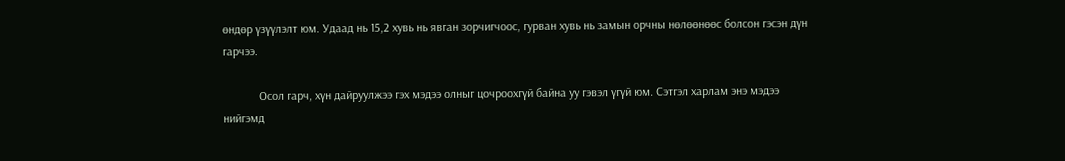өндөр үзүүлэлт юм. Удаад нь 15,2 хувь нь явган зорчигчоос, гурван хувь нь замын орчны нөлөөнөөс болсон гэсэн дүн гарчээ.

            Осол гарч, хүн дайруулжээ гэх мэдээ олныг цочроохгүй байна уу гэвэл үгүй юм. Сэтгэл харлам энэ мэдээ нийгэмд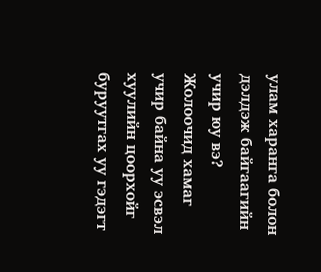улам харанга болон дэлдэж байгаагийн учир юу вэ? Жолоочид хамаг учир байна уу эсвэл хуулийн цоорхойг буруутгах уу гэдэгт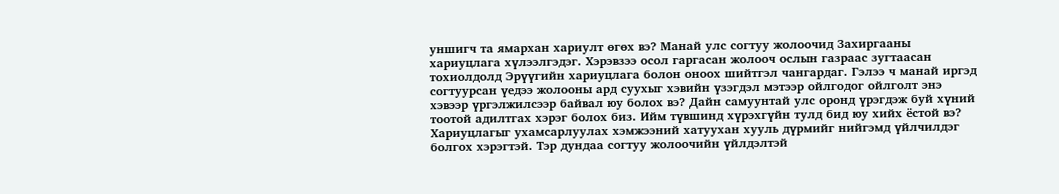уншигч та ямархан хариулт өгөх вэ? Манай улс согтуу жолоочид Захиргааны хариуцлага хүлээлгэдэг. Хэрэвзээ осол гаргасан жолооч ослын газраас зугтаасан тохиолдолд Эрүүгийн хариуцлага болон оноох шийтгэл чангардаг. Гэлээ ч манай иргэд согтуурсан үедээ жолооны ард суухыг хэвийн үзэгдэл мэтээр ойлгодог ойлголт энэ хэвээр үргэлжилсээр байвал юу болох вэ? Дайн самуунтай улс оронд үрэгдэж буй хүний тоотой адилтгах хэрэг болох биз. Ийм түвшинд хүрэхгүйн тулд бид юу хийх ёстой вэ? Хариуцлагыг ухамсарлуулах хэмжээний хатуухан хууль дүрмийг нийгэмд үйлчилдэг болгох хэрэгтэй. Тэр дундаа согтуу жолоочийн үйлдэлтэй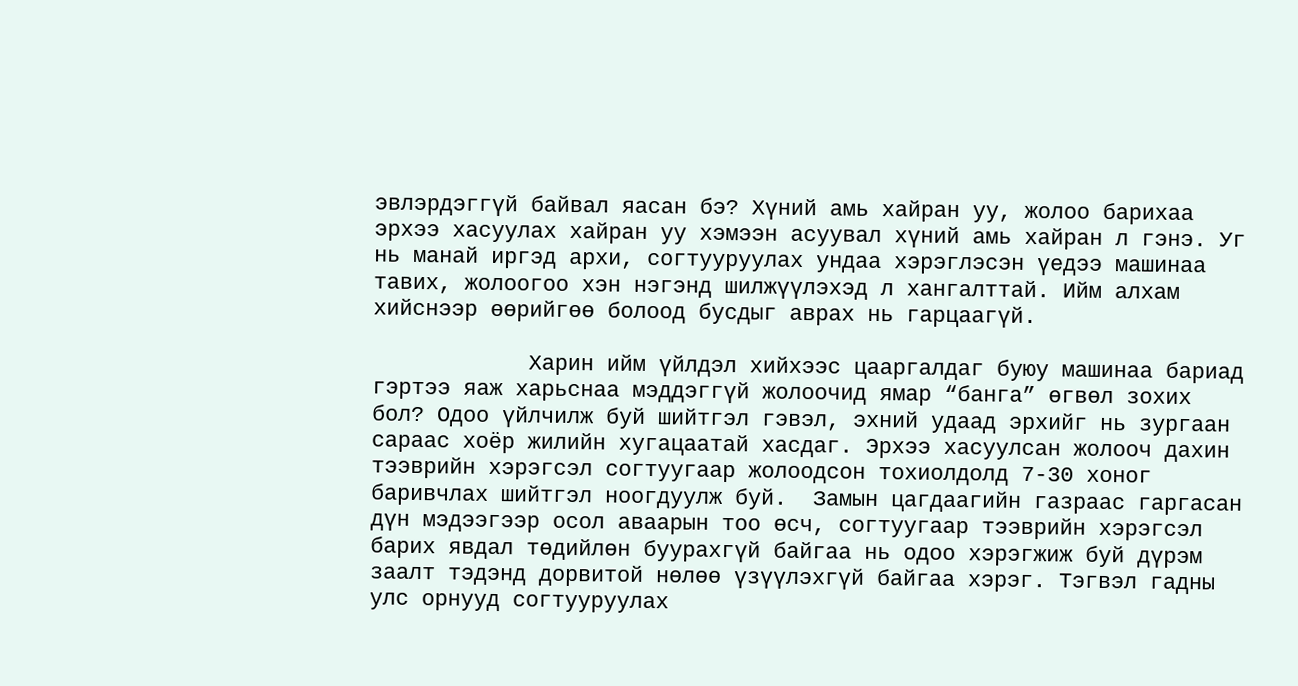эвлэрдэггүй байвал яасан бэ? Хүний амь хайран уу, жолоо барихаа эрхээ хасуулах хайран уу хэмээн асуувал хүний амь хайран л гэнэ. Уг нь манай иргэд архи, согтууруулах ундаа хэрэглэсэн үедээ машинаа тавих, жолоогоо хэн нэгэнд шилжүүлэхэд л хангалттай. Ийм алхам хийснээр өөрийгөө болоод бусдыг аврах нь гарцаагүй.

            Харин ийм үйлдэл хийхээс цааргалдаг буюу машинаа бариад гэртээ яаж харьснаа мэддэггүй жолоочид ямар “банга” өгвөл зохих бол? Одоо үйлчилж буй шийтгэл гэвэл, эхний удаад эрхийг нь зургаан сараас хоёр жилийн хугацаатай хасдаг. Эрхээ хасуулсан жолооч дахин тээврийн хэрэгсэл согтуугаар жолоодсон тохиолдолд 7-30 хоног баривчлах шийтгэл ноогдуулж буй.  Замын цагдаагийн газраас гаргасан дүн мэдээгээр осол аваарын тоо өсч, согтуугаар тээврийн хэрэгсэл барих явдал төдийлөн буурахгүй байгаа нь одоо хэрэгжиж буй дүрэм заалт тэдэнд дорвитой нөлөө үзүүлэхгүй байгаа хэрэг. Тэгвэл гадны улс орнууд согтууруулах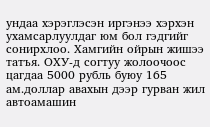ундаа хэрэглэсэн иргэнээ хэрхэн ухамсарлуулдаг юм бол гэдгийг сонирхлоо. Хамгийн ойрын жишээ татъя. ОХУ-д согтуу жолоочоос цагдаа 5000 рубль буюу 165 ам.доллар авахын дээр гурван жил автоамашин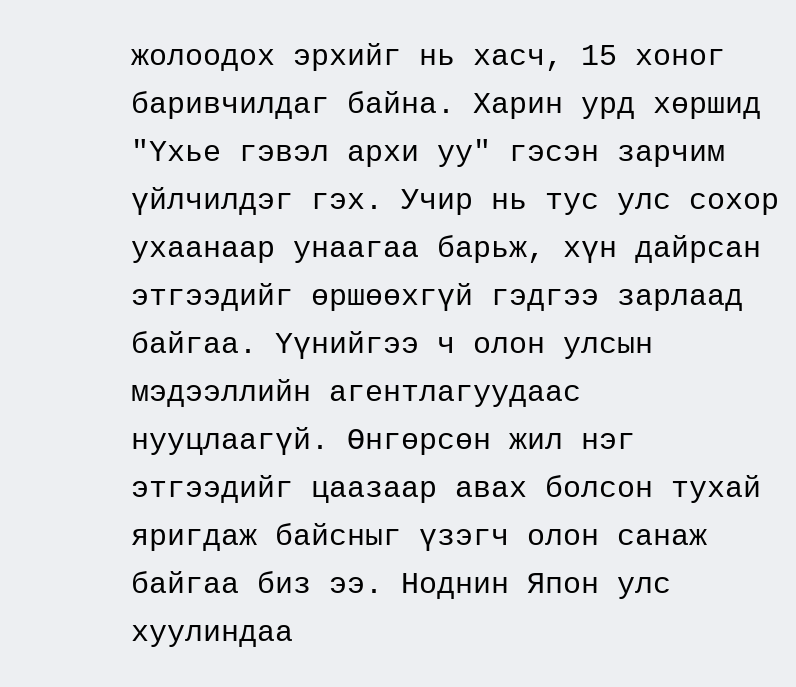жолоодох эрхийг нь хасч, 15 хоног баривчилдаг байна. Харин урд хөршид "Үхье гэвэл архи уу" гэсэн зарчим үйлчилдэг гэх. Учир нь тус улс сохор ухаанаар унаагаа барьж, хүн дайрсан этгээдийг өршөөхгүй гэдгээ зарлаад байгаа. Үүнийгээ ч олон улсын мэдээллийн агентлагуудаас нууцлаагүй. Өнгөрсөн жил нэг этгээдийг цаазаар авах болсон тухай яригдаж байсныг үзэгч олон санаж байгаа биз ээ. Ноднин Япон улс хуулиндаа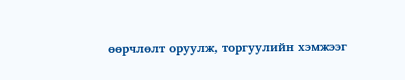өөрчлөлт оруулж, торгуулийн хэмжээг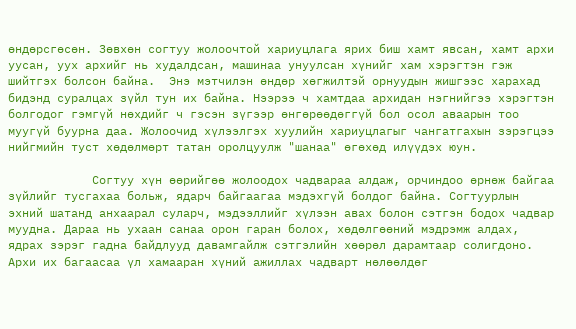өндөрсгөсөн. Зөвхөн согтуу жолоочтой хариуцлага ярих биш хамт явсан, хамт архи уусан, уух архийг нь худалдсан, машинаа унуулсан хүнийг хам хэрэгтэн гэж шийтгэх болсон байна.  Энэ мэтчилэн өндөр хөгжилтэй орнуудын жишгээс харахад бидэнд суралцах зүйл тун их байна. Нээрээ ч хамтдаа архидан нэгнийгээ хэрэгтэн болгодог гэмгүй нөхдийг ч гэсэн зүгээр өнгөрөөдөггүй бол осол аваарын тоо муугүй буурна даа. Жолоочид хүлээлгэх хуулийн хариуцлагыг чангатгахын зэрэгцээ нийгмийн туст хөдөлмөрт татан оролцуулж "шанаа" өгөхөд илүүдэх юун.

            Согтуу хүн өөрийгөө жолоодох чадвараа алдаж, орчиндоо өрнөж байгаа зүйлийг тусгахаа больж, ядарч байгаагаа мэдэхгүй болдог байна. Согтуурлын эхний шатанд анхаарал суларч, мэдээллийг хүлээн авах болон сэтгэн бодох чадвар муудна. Дараа нь ухаан санаа орон гаран болох, хөдөлгөөний мэдрэмж алдах, ядрах зэрэг гадна байдлууд давамгайлж сэтгэлийн хөөрөл дарамтаар солигдоно. Архи их багаасаа үл хамааран хүний ажиллах чадварт нөлөөлдөг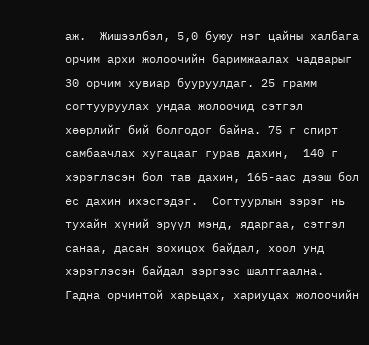аж.  Жишээлбэл, 5,0 буюу нэг цайны халбага орчим архи жолоочийн баримжаалах чадварыг 30 орчим хувиар бууруулдаг. 25 грамм согтууруулах ундаа жолоочид сэтгэл хөөрлийг бий болгодог байна. 75 г спирт самбаачлах хугацааг гурав дахин,  140 г хэрэглэсэн бол тав дахин, 165-аас дээш бол ес дахин ихэсгэдэг.  Согтуурлын зэрэг нь тухайн хүний эрүүл мэнд, ядаргаа, сэтгэл санаа, дасан зохицох байдал, хоол унд хэрэглэсэн байдал зэргээс шалтгаална. Гадна орчинтой харьцах, хариуцах жолоочийн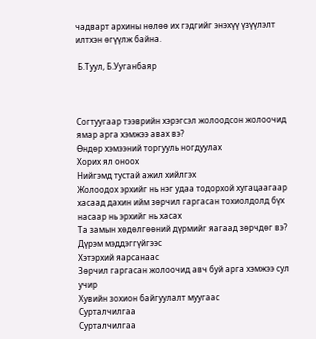чадварт архины нөлөө их гэдгийг энэхүү үзүүлэлт илтхэн өгүүлж байна.

 Б.Туул, Б.Ууганбаяр



Согтуугаар тээврийн хэрэгсэл жолоодсон жолоочид ямар арга хэмжээ авах вэ?
Өндөр хэмээний торгууль ногдуулах
Хорих ял оноох
Нийгэмд тустай ажил хийлгэх
Жолоодох эрхийг нь нэг удаа тодорхой хугацаагаар хасаад дахин ийм зөрчил гаргасан тохиолдолд бүх насаар нь эрхийг нь хасах
Та замын хөдөлгөөний дүрмийг яагаад зөрчдөг вэ?
Дүрэм мэддэггүйгээс
Хэтэрхий яарсанаас
Зөрчил гаргасан жолоочид авч буй арга хэмжээ сул учир
Хувийн зохион байгуулалт муугаас
Сурталчилгаа
Сурталчилгаа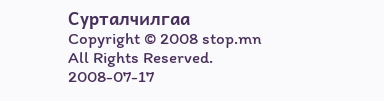Сурталчилгаа
Copyright © 2008 stop.mn
All Rights Reserved. 2008-07-17